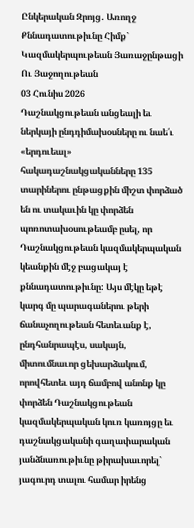Ընկերական Զրոյց. Առողջ Քննադատութիւնը Հիմք` Կազմակերպութեան Յառաջընթացի Ու Յաջողութեան
03 Հունիս 2026
Դաշնակցութեան անցեալի եւ ներկայի ընդդիմախօսները ու նաե՛ւ «երդուեալ» հակադաշնակցականները 135 տարիներու ընթացքին միշտ փորձած են ու տակաւին կը փորձեն պոռոտախօսութեամբ ըսել, որ Դաշնակցութեան կազմակերպական կեանքին մէջ բացակայ է քննադատութիւնը: Այս մէկը եթէ կարգ մը պարագաներու թերի ճանաչողութեան հետեւանք է, ընդհանրապէս, սակայն, միտումնաւոր ցեխարձակում, որովհետեւ այդ ճամբով անոնք կը փորձեն Դաշնակցութեան կազմակերպական կուռ կառոյցը եւ դաշնակցականի գաղափարական յանձնառութիւնը թիրախաւորել` յագուրդ տալու համար իրենց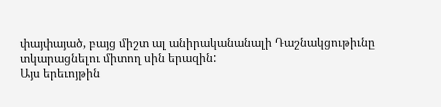փայփայած, բայց միշտ ալ անիրականանալի Դաշնակցութիւնը տկարացնելու միտող սին երազին:
Այս երեւոյթին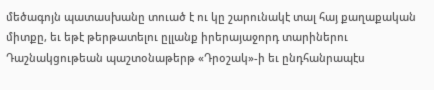մեծագոյն պատասխանը տուած է ու կը շարունակէ տալ հայ քաղաքական միտքը, եւ եթէ թերթատելու ըլլանք իրերայաջորդ տարիներու Դաշնակցութեան պաշտօնաթերթ «Դրօշակ»-ի եւ ընդհանրապէս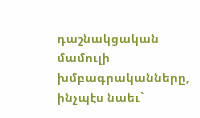դաշնակցական մամուլի խմբագրականները, ինչպէս նաեւ`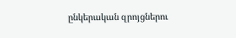ընկերական զրոյցներու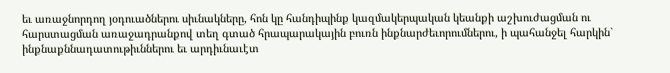եւ առաջնորդող յօդուածներու սիւնակները, հոն կը հանդիպինք կազմակերպական կեանքի աշխուժացման ու հարստացման առաջադրանքով տեղ գտած հրապարակային բուռն ինքնարժեւորումներու, ի պահանջել հարկին` ինքնաքննադատութիւններու եւ արդիւնաւէտ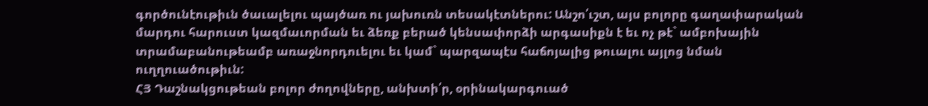գործունէութիւն ծաւալելու պայծառ ու յախուռն տեսակէտներու: Անշո՛ւշտ, այս բոլորը գաղափարական մարդու հարուստ կազմաւորման եւ ձեռք բերած կենսափորձի արգասիքն է եւ ոչ թէ` ամբոխային տրամաբանութեամբ առաջնորդուելու եւ կամ` պարզապէս հաճոյալից թուալու այլոց նման ուղղուածութիւն:
ՀՅ Դաշնակցութեան բոլոր ժողովները, անխտի՛ր, օրինակարգուած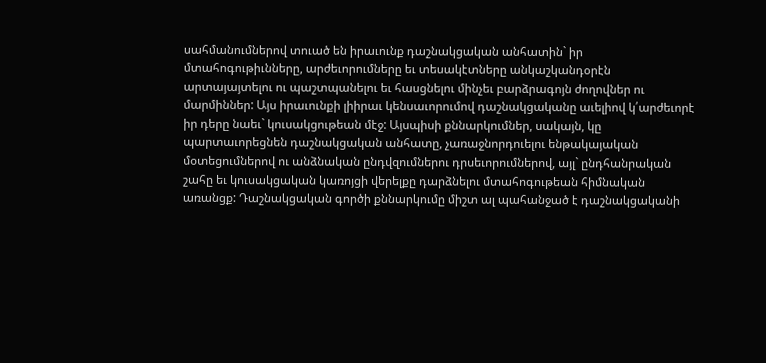սահմանումներով տուած են իրաւունք դաշնակցական անհատին` իր մտահոգութիւնները, արժեւորումները եւ տեսակէտները անկաշկանդօրէն արտայայտելու ու պաշտպանելու եւ հասցնելու մինչեւ բարձրագոյն ժողովներ ու մարմիններ: Այս իրաւունքի լիիրաւ կենսաւորումով դաշնակցականը աւելիով կ՛արժեւորէ իր դերը նաեւ` կուսակցութեան մէջ: Այսպիսի քննարկումներ, սակայն, կը պարտաւորեցնեն դաշնակցական անհատը, չառաջնորդուելու ենթակայական մօտեցումներով ու անձնական ընդվզումներու դրսեւորումներով, այլ` ընդհանրական շահը եւ կուսակցական կառոյցի վերելքը դարձնելու մտահոգութեան հիմնական առանցք: Դաշնակցական գործի քննարկումը միշտ ալ պահանջած է դաշնակցականի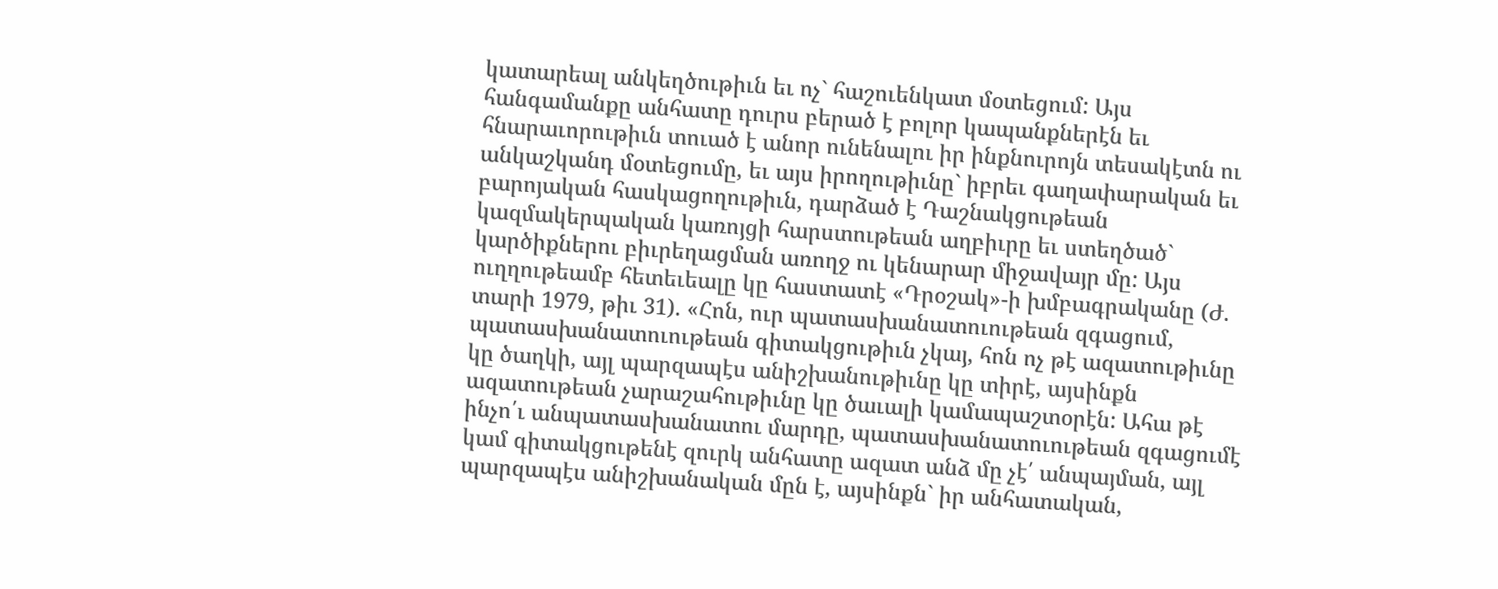կատարեալ անկեղծութիւն եւ ոչ` հաշուենկատ մօտեցում: Այս հանգամանքը անհատը դուրս բերած է բոլոր կապանքներէն եւ հնարաւորութիւն տուած է անոր ունենալու իր ինքնուրոյն տեսակէտն ու անկաշկանդ մօտեցումը, եւ այս իրողութիւնը` իբրեւ գաղափարական եւ բարոյական հասկացողութիւն, դարձած է Դաշնակցութեան կազմակերպական կառոյցի հարստութեան աղբիւրը եւ ստեղծած` կարծիքներու բիւրեղացման առողջ ու կենարար միջավայր մը: Այս ուղղութեամբ հետեւեալը կը հաստատէ «Դրօշակ»-ի խմբագրականը (Ժ. տարի 1979, թիւ 31). «Հոն, ուր պատասխանատուութեան զգացում, պատասխանատուութեան գիտակցութիւն չկայ, հոն ոչ թէ ազատութիւնը կը ծաղկի, այլ պարզապէս անիշխանութիւնը կը տիրէ, այսինքն ազատութեան չարաշահութիւնը կը ծաւալի կամապաշտօրէն: Ահա թէ ինչո՛ւ անպատասխանատու մարդը, պատասխանատուութեան զգացումէ կամ գիտակցութենէ զուրկ անհատը ազատ անձ մը չէ՛ անպայման, այլ պարզապէս անիշխանական մըն է, այսինքն` իր անհատական,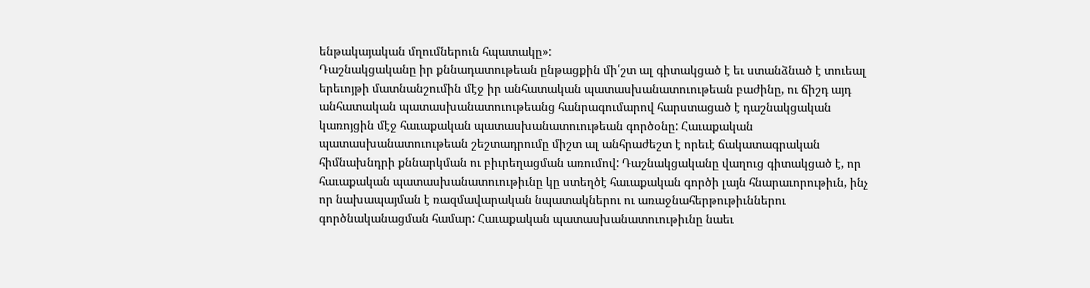ենթակայական մղումներուն հպատակը»:
Դաշնակցականը իր քննադատութեան ընթացքին մի՛շտ ալ գիտակցած է եւ ստանձնած է տուեալ երեւոյթի մատնանշումին մէջ իր անհատական պատասխանատուութեան բաժինը, ու ճիշդ այդ անհատական պատասխանատուութեանց հանրագումարով հարստացած է դաշնակցական կառոյցին մէջ հաւաքական պատասխանատուութեան գործօնը: Հաւաքական պատասխանատուութեան շեշտադրումը միշտ ալ անհրաժեշտ է որեւէ ճակատագրական հիմնախնդրի քննարկման ու բիւրեղացման առումով: Դաշնակցականը վաղուց գիտակցած է, որ հաւաքական պատասխանատուութիւնը կը ստեղծէ հաւաքական գործի լայն հնարաւորութիւն, ինչ որ նախապայման է ռազմավարական նպատակներու ու առաջնահերթութիւններու գործնականացման համար: Հաւաքական պատասխանատուութիւնը նաեւ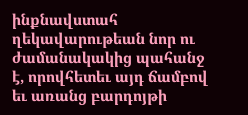ինքնավստահ ղեկավարութեան նոր ու ժամանակակից պահանջ է, որովհետեւ այդ ճամբով եւ առանց բարդոյթի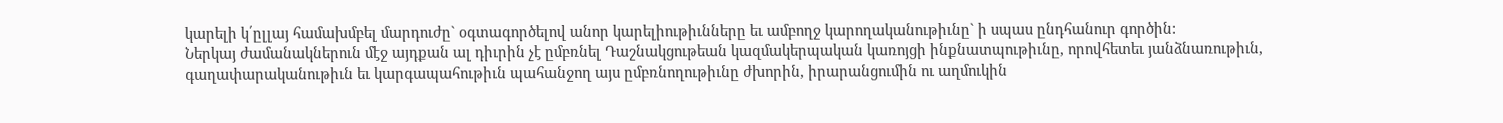կարելի կ՛ըլլայ համախմբել մարդուժը` օգտագործելով անոր կարելիութիւնները եւ ամբողջ կարողականութիւնը` ի սպաս ընդհանուր գործին:
Ներկայ ժամանակներուն մէջ այդքան ալ դիւրին չէ ըմբռնել Դաշնակցութեան կազմակերպական կառոյցի ինքնատպութիւնը, որովհետեւ յանձնառութիւն, գաղափարականութիւն եւ կարգապահութիւն պահանջող այս ըմբռնողութիւնը ժխորին, իրարանցումին ու աղմուկին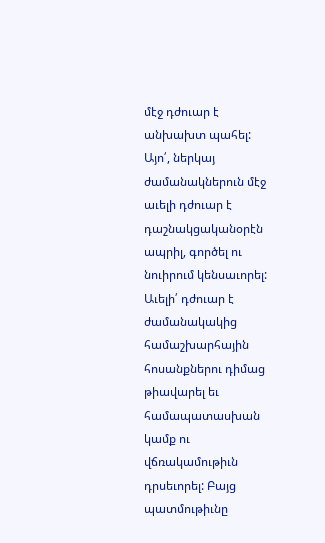մէջ դժուար է անխախտ պահել: Այո՛, ներկայ ժամանակներուն մէջ աւելի դժուար է դաշնակցականօրէն ապրիլ, գործել ու նուիրում կենսաւորել: Աւելի՛ դժուար է ժամանակակից համաշխարհային հոսանքներու դիմաց թիավարել եւ համապատասխան կամք ու վճռակամութիւն դրսեւորել: Բայց պատմութիւնը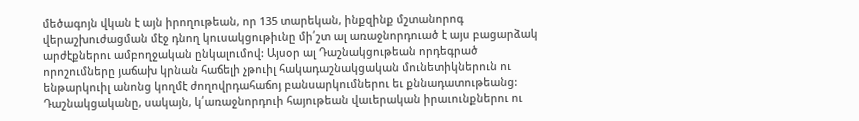մեծագոյն վկան է այն իրողութեան, որ 135 տարեկան, ինքզինք մշտանորոգ վերաշխուժացման մէջ դնող կուսակցութիւնը մի՛շտ ալ առաջնորդուած է այս բացարձակ արժէքներու ամբողջական ընկալումով: Այսօր ալ Դաշնակցութեան որդեգրած որոշումները յաճախ կրնան հաճելի չթուիլ հակադաշնակցական մունետիկներուն ու ենթարկուիլ անոնց կողմէ ժողովրդահաճոյ բանսարկումներու եւ քննադատութեանց: Դաշնակցականը, սակայն, կ՛առաջնորդուի հայութեան վաւերական իրաւունքներու ու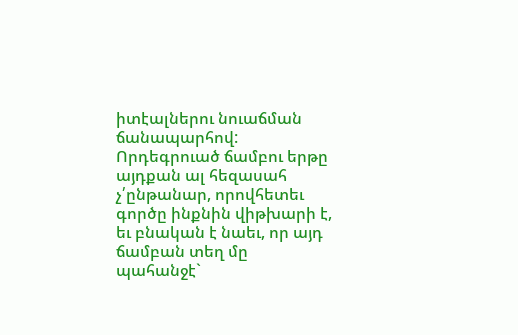իտէալներու նուաճման ճանապարհով: Որդեգրուած ճամբու երթը այդքան ալ հեզասահ չ՛ընթանար, որովհետեւ գործը ինքնին վիթխարի է, եւ բնական է նաեւ, որ այդ ճամբան տեղ մը պահանջէ`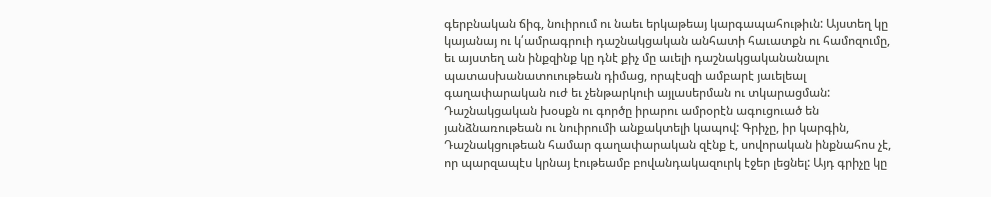գերբնական ճիգ, նուիրում ու նաեւ երկաթեայ կարգապահութիւն: Այստեղ կը կայանայ ու կ՛ամրագրուի դաշնակցական անհատի հաւատքն ու համոզումը, եւ այստեղ ան ինքզինք կը դնէ քիչ մը աւելի դաշնակցականանալու պատասխանատուութեան դիմաց, որպէսզի ամբարէ յաւելեալ գաղափարական ուժ եւ չենթարկուի այլասերման ու տկարացման:
Դաշնակցական խօսքն ու գործը իրարու ամրօրէն ագուցուած են յանձնառութեան ու նուիրումի անքակտելի կապով: Գրիչը, իր կարգին, Դաշնակցութեան համար գաղափարական զէնք է, սովորական ինքնահոս չէ, որ պարզապէս կրնայ էութեամբ բովանդակազուրկ էջեր լեցնել: Այդ գրիչը կը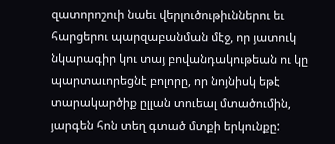զատորոշուի նաեւ վերլուծութիւններու եւ հարցերու պարզաբանման մէջ, որ յատուկ նկարագիր կու տայ բովանդակութեան ու կը պարտաւորեցնէ բոլորը, որ նոյնիսկ եթէ տարակարծիք ըլլան տուեալ մտածումին, յարգեն հոն տեղ գտած մտքի երկունքը: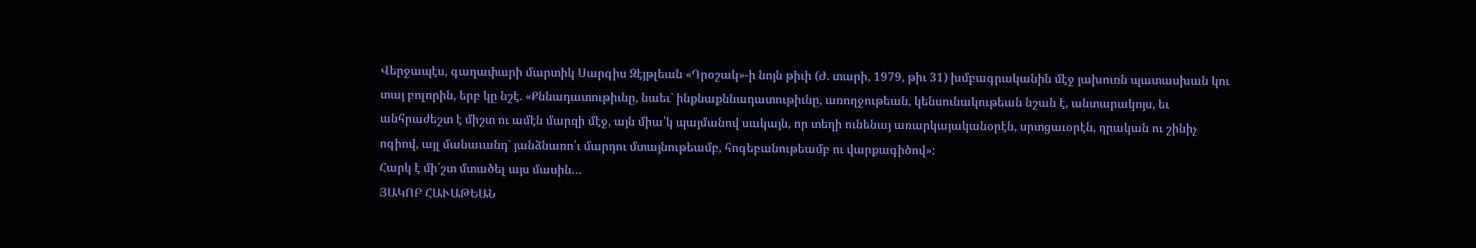Վերջապէս, գաղափարի մարտիկ Սարգիս Զէյթլեան «Դրօշակ»-ի նոյն թիւի (Ժ. տարի, 1979, թիւ 31) խմբագրականին մէջ յախուռն պատասխան կու տայ բոլորին, երբ կը նշէ. «Քննադատութիւնը, նաեւ` ինքնաքննադատութիւնը, առողջութեան, կենսունակութեան նշան է, անտարակոյս, եւ անհրաժեշտ է միշտ ու ամէն մարզի մէջ, այն միա՛կ պայմանով սակայն, որ տեղի ունենայ առարկայականօրէն, սրտցաւօրէն, դրական ու շինիչ ոգիով, այլ մանաւանդ` յանձնառո՛ւ մարդու մտայնութեամբ, հոգեբանութեամբ ու վարքագիծով»:
Հարկ է մի՛շտ մտածել այս մասին…
ՅԱԿՈԲ ՀԱՒԱԹԵԱՆ